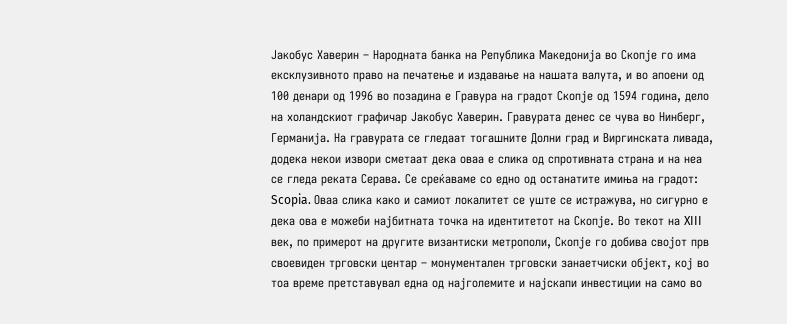Јакобус Хаверин – Народната банка на Република Македонија во Скопје го има ексклузивното право на печатење и издавање на нашата валута, и во апоени од 100 денари од 1996 во позадина е Гравура на градот Скопје од 1594 година, дело на холандскиот графичар Јакобус Хаверин. Гравурата денес се чува во Нинберг, Германија. На гравурата се гледаат тогашните Долни град и Виргинската ливада, додека некои извори сметаат дека оваа е слика од спротивната страна и на неа се гледа реката Серава. Се среќаваме со едно од останатите имиња на градот: Scopia. Оваа слика како и самиот локалитет се уште се истражува, но сигурно е дека ова е можеби најбитната точка на идентитетот на Скопје. Во текот на XIII век, по примерот на другите византиски метрополи, Скопје го добива својот прв своевиден трговски центар – монументален трговски занаетчиски објект, кој во тоа време претставувал една од најголемите и најскапи инвестиции на само во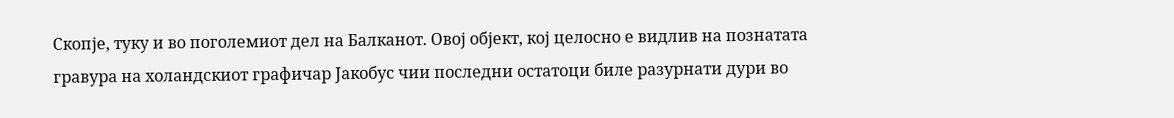Скопје, туку и во поголемиот дел на Балканот. Овој објект, кој целосно е видлив на познатата гравура на холандскиот графичар Јакобус чии последни остатоци биле разурнати дури во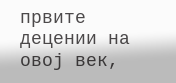првите децении на овој век,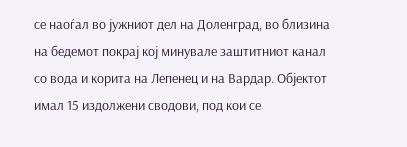се наоѓал во јужниот дел на Доленград, во близина на бедемот покрај кој минувале заштитниот канал со вода и корита на Лепенец и на Вардар. Објектот имал 15 издолжени сводови, под кои се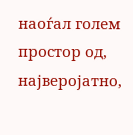наоѓал голем простор од, најверојатно,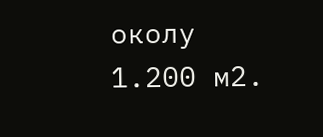околу 1.200 м2.